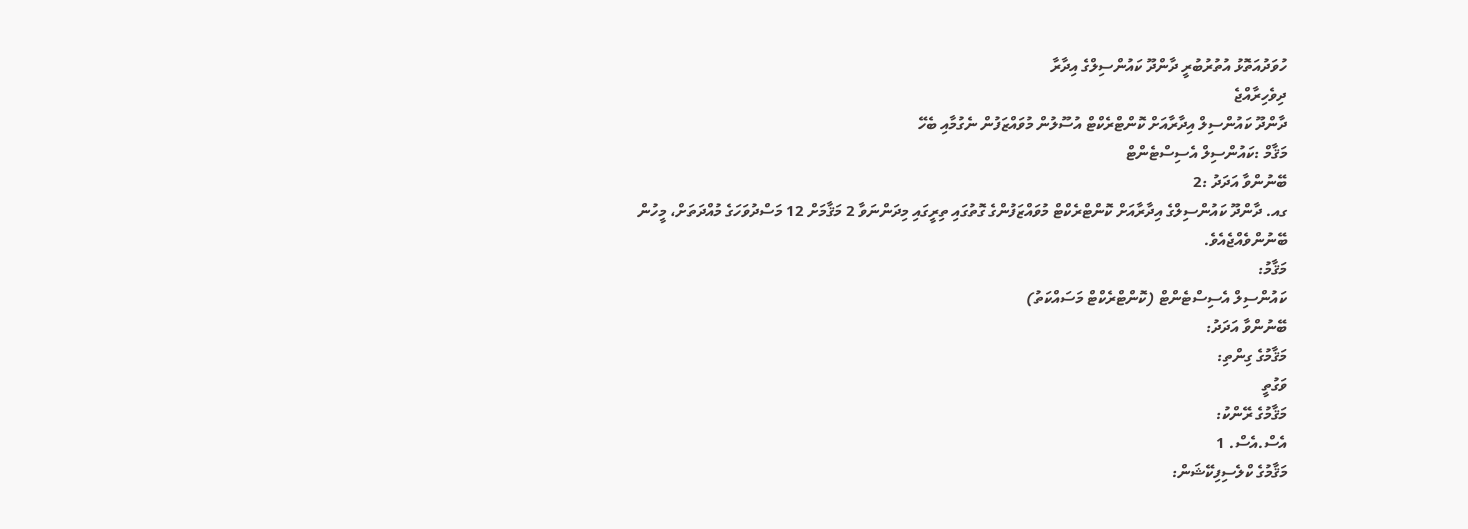ހުވަދުއަތޮޅު އުތުރުބުރީ ދާންދޫ ކައުންސިލްގެ އިދާރާ
ދިވެހިރާއްޖެ
ދާންދޫ ކައުންސިލް އިދާރާއަށް ކޮންޓްރެކްޓް އުސޫލުން މުވައްޒަފުން ނެގުމާއި ބެހޭ
މަޤާމް :ކައުންސިލް އެސިސްޓެންޓް
ބޭނުންވާ އަދަދު :2
ގއ. ދާންދޫ ކައުންސިލްގެ އިދާރާއަށް ކޮންޓްރެކްޓް މުވައްޒަފުންގެ ގޮތުގައި ތިރީގައި މިދަންނަވާ 2 މަޤާމަށް 12 މަސްދުވަހަގެ މުއްދަތަށް، މީހުން ބޭނުންވެއްޖެއެވެ.
މަޤާމު:
ކައުންސިލް އެސިސްޓެންޓް (ކޮންޓްރެކްޓް މަސައްކަތު)
ބޭނުންވާ އަދަދު:
މަޤާމުގެ ގިންތި:
ވަގުތީ
މަޤާމުގެ ރޭންކު:
އެސް.އެސް. 1
މަޤާމުގެ ކްލެސިފިކޭޝަން: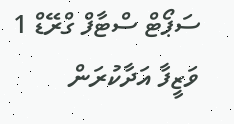ސަޕޯޓް ސްޓާފް ގްރޭޑް 1
ވަޒީފާ އަދާކުރަން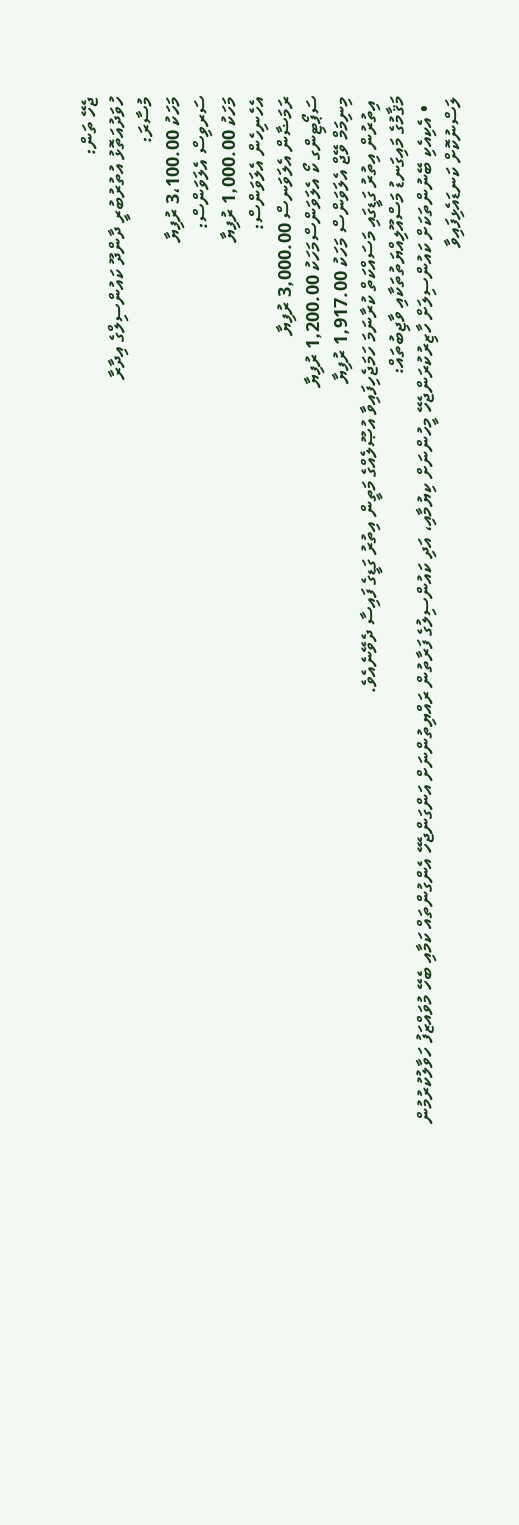ޖެހޭ ތަން:
ހުވަދުއަތޮޅު އުތުރުބުރީ ދާންދޫ ކައުންސިލްގެ އިދާރާ
މުސާރަ:
މަހަކު 3،100.00 ރުފިޔާ
ސަރވިސް އެލަވަންސް:
މަހަކު 1,000.00 ރުފިޔާ
އެހެނިހެން އެލަވަންސް:
ރަމަޟާން އެލަވަނސް 3,000.00 ރުފިޔާ
ސަޕޯޓިންގ ކޯ އެލަވަންސްމަހަކު 1,200.00 ރުފިޔާ
މިނިމަމް ވޭޖް އެލަވަންސް މަހަކު 1,917.00 ރުފިޔާ
 އިތުރުން އިތުރު ގަޑީގައި މަސައްކަތް ކުރާނަމަ ހަމަޖެހިފައިވާ އުޞޫލެއްގެ މަތީން އިތުރު ގަޑީގެ ފައިސާ ދެވޭނެއެވެ.
މަޤާމުގެ މައިގަނޑު މަސްއޫލިއްޔަތުތަކާއި ވާޖިބުތައް:
  • އެކިއެކި ބޭނުންތަކަށް ކައުންސިލަށް ހާޒިރުކުރަންޖެހޭ މީހުންނަށް ކިޔުމާއި، އަދި ކައުންސިލުގެ ފަރާތުން ރައްޔިތުންނަށް އަންގަންޖެހޭ އެންގުންތައް ކަމާއި ބެހޭ މުވައްޒަފު ހަވާލުކުރުމުން ލަސްނުކޮށް ކަނޑައެޅިފައިވާ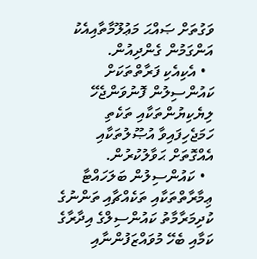ވަގުތަށް ޞައްޙަ މަޢުލޫމާތާއިއެކު އަންގަމުން ގެންދިއުން.
  • އެކިއެކި ފަރާތްތަކަށް ކައުންސިލުން ފޮނުވަންޖެހޭ ލިޔެކިޔުންތަކާއި ތަކެތި ހަމަޖެހިފައިވާ އުޞޫލުތަކާއި އެއްގޮތަށް ޙަވާލުކުރުން.
  • ކައުންސިލުން ބަލަހައްޓާ ޢިމާރާތްތަކާއި ތަކެއްޗާއި ތަންނުގެ ކުދިމަރާމާތު ކައުންސިލްގެ އިދާރާގެ ކަމާއި ބެހޭ މުވައްޒަފުންނާއި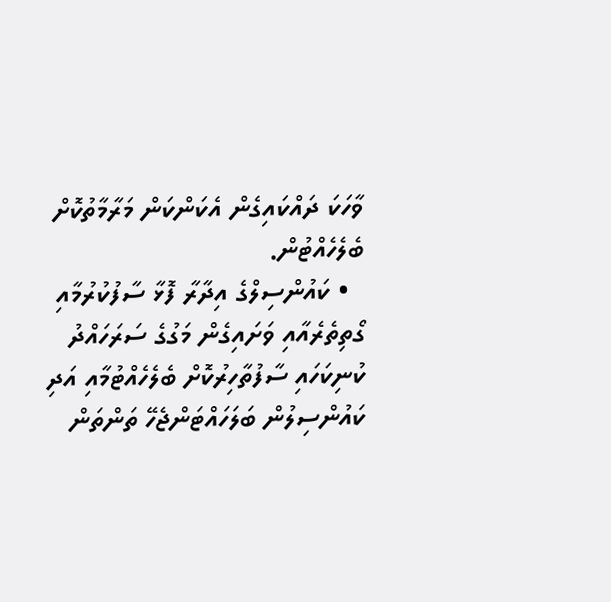ވާހަކަ ދައްކައިގެން އެކަންކަން މަރާމާތުކޮށް ބެލެހެއްޓުން.
  • ކައުންސިލްގެ އިދާރާ ފޮޅާ ސާފުކުރުމާއި ގޯތިތެރެއާއި ވަށައިގެން މަގުގެ ސަރަހައްދު ކުނިކަހައި ސާފުތާހިރުކޮށް ބެލެހެއްޓުމާއި އަދި ކައުންސިލުން ބަލަހައްޓަންޖެހޭ ތަންތަން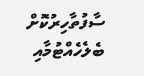ސާފުތާހިރުކޮށް ބެލެހެއްޓުމާއި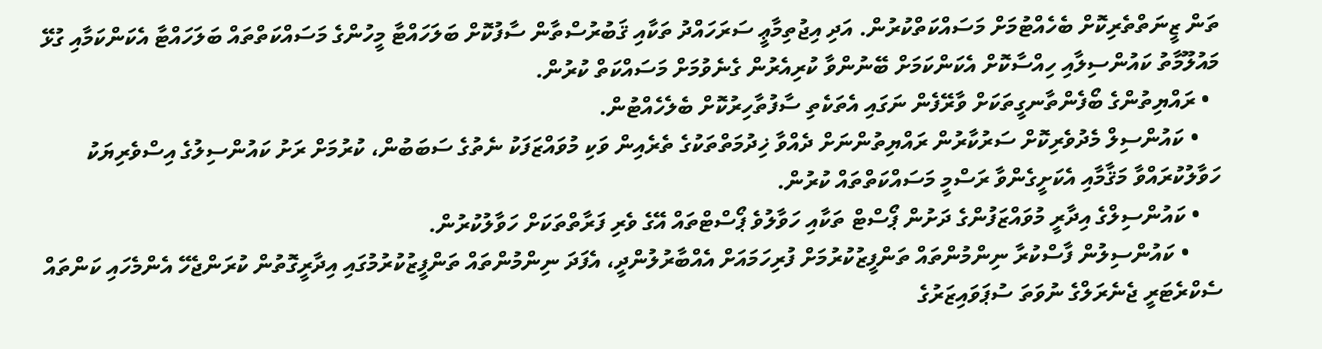ތަން ޒީނަތްތެރިކޮށް ބެހެއްޓުމަށް މަސައްކަތްކުރުން. އަދި އިޖުތިމާޢީ ސަރަހައްދު ތަކާއި ޤަބުރުސްތާން ސާފުކޮށް ބަލަހައްޓާ މީހުންގެ މަސައްކަތްތައް ބަލަހައްޓާ އެކަންކަމާއި ގުޅޭ މައުލޫމާތު ކައުންސިލާއި ހިއްސާކޮށް އެކަންކަމަށް ބޭނުންވާ ކުރިއެރުން ގެނެވުމަށް މަސައްކަތް ކުރުން.
  • ރައްޔިތުންގެ ބޯފެންތާނގީތަކަށް ވާރޭފެން ނަގައި އެތަކެތި ސާފުތާހިރުކޮށް ބެލެހެއްޓުން.
    • ކައުންސިލް މެދުވެރިކޮށް ސަރުކާރުން ރައްޔިތުންނަށް ދެއްވާ ޚިދުމަތްތަކުގެ ތެރެއިން ވަކި މުވައްޒަފަކު ނެތުގެ ސަބަބުން، ކުރުމަށް ރަށު ކައުންސިލުގެ އިސްވެރިޔަކު ހަވާލުކުރައްވާ މަޤާމާއި އެކަށީގެންވާ ރަސްމީ މަސައްކަތްތައް ކުރުން.
    • ކައުންސިލްގެ އިދާރީ މުވައްޒަފުންގެ ދަށުން ޕޯސްޓް ތަކާއި ހަވާލުވެ ޕޯސްޓްތައް އޭގެ ވެރި ފަރާތްތަކަށް ހަވާލުކުރުން.
      • ކައުންސިލުން ފާސްކުރާ ނިންމުންތައް ތަންފީޒުކުރުމަށް ފުރިހަމައަށް އެއްބާރުލުންދީ، އެފަދަ ނިންމުންތައް ތަންފީޒުކުރުމުގައި އިދާރީގޮތުން ކުރަންޖެހޭ އެންމެހައި ކަންތައް ސެކްރެޓަރީ ޖެނެރަލްގެ ނުވަތަ ސުޕަވައިޒަރުގެ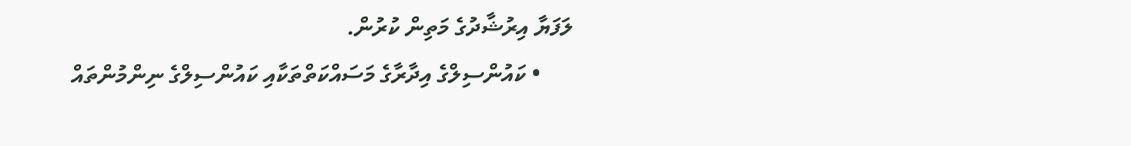ލަފަޔާ އިރުޝާދުގެ މަތިން ކުރުން.
      • ކައުންސިލްގެ އިދާރާގެ މަސައްކަތްތަކާއި ކައުންސިލްގެ ނިންމުންތައް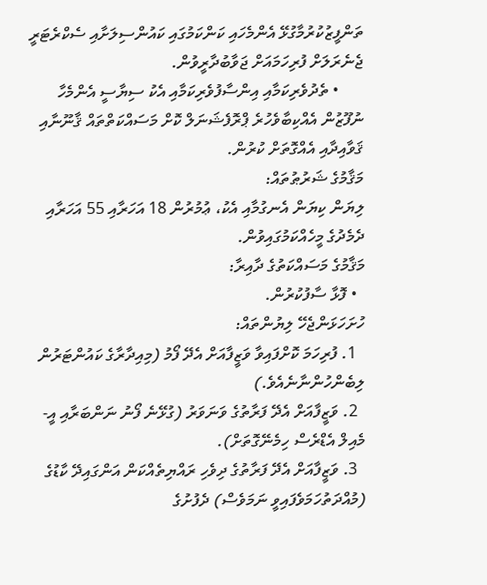ތަންފީޒުކުރުމާގުޅޭ އެންމެހައި ކަންކަމުގައި ކައުންސިލަށާއި ސެކްރެޓަރީ ޖެނެރަލަށް ފުރިހަމައަށް ޖަވާބުދާރީވުން.
      • ތެދުވެރިކަމާއި އިންސާފުވެރިކަމާއި އެކު ސިޔާސީ އެންމެހާ ނުފޫޒުން އެއްކިބާވެހުރެ ޕްރޮފެޝަނަލް ކޮށް މަސައްކަތްތައް ޤާނޫނާއި ޤަވާއިދާއި އެއްގޮތަށް ކުރުން.
މަޤާމުގެ ޝަރުޠުތައް:
ލިޔަން ކިޔަން އެނގުމާއި އެކު، ޢުމުރުން 18 އަހަރާއި 55 އަހަރާއި ދެމެދުގެ މީހެއްކަމުގައިވުން.
މަޤާމުގެ މަސައްކަތުގެ ދާއިރާ:
  • ފޮޅާ ސާފުކުރުން.
ހުށަހަޅަންޖެހޭ ލިޔުންތައް:
  1. ފުރިހަމަ ކޮށްފައިވާ ވަޒީފާއަށް އެދޭ ފޯމު (މިއިދާރާގެ ކައުންޓަރުން ލިބެންހުންނާނެއެވެ.)
  2. ވަޒީފާއަށް އެދޭ ފަރާތުގެ ވަނަވަރު (ގުޅޭނެ ފޯނު ނަންބަރާއި އީ-މެއިލް އެޑްރެސް ހިމެނޭގޮތަށް).
  3. ވަޒީފާއަށް އެދޭ ފަރާތުގެ ދިވެހި ރައްޔިތެއްކަން އަންގައިދޭ ކާޑުގެ (މުއްދަތުހަމަވެފައިވީ ނަމަވެސް) ދެފުށުގެ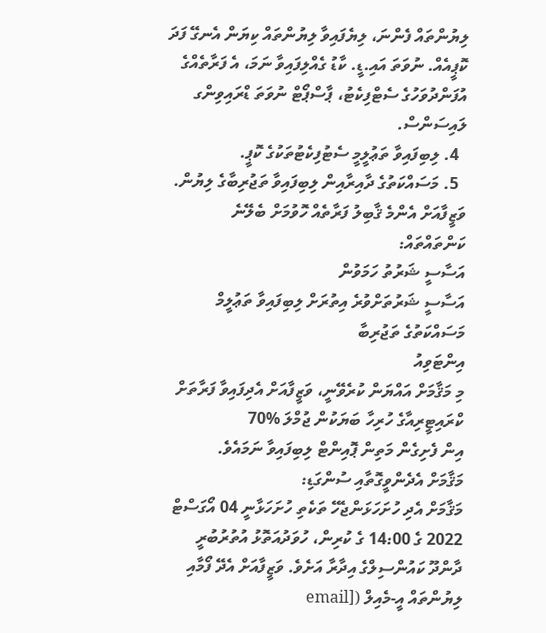ލިޔުންތައް ފެންނަ، ލިޔެފައިވާ ލިޔުންތައް ކިޔަން އެނގޭ ފަދަ ކޮޕީއެއް. ނުވަތަ އައި.ޑީ. ކާޑު ގެއްލިފައިވާ ނަމަ، އެ ފަރާތެއްގެ އުފަންދުވަހުގެ ސެޓްފިކެޓު، ޕާސްޕޯޓް ނުވަތަ ޑްރައިވިންގ ލައިސަންސް.
  4. ލިބިފައިވާ ތަޢުލީމީ ސެޓުފިކެޓުތަކުގެ ކޮޕީ.
  5. މަސައްކަތުގެ ދާއިރާއިން ލިބިފައިވާ ތަޖުރިބާގެ ލިޔުން.
ވަޒީފާއަށް އެންމެ ޤާބިލު ފަރާތެއް ހޮވުމަށް ބެލޭނެ ކަންތައްތައް:
އަސާސީ ޝަރުތު ހަމަވުން
އަސާސީ ޝަރުތަށްވުރެ އިތުރަށް ލިބިފައިވާ ތަޢުލީމް
މަސައްކަތުގެ ތަޖުރިބާ
އިންޓަވިއު
މި މަޤާމަށް އައްޔަން ކުރެވޭނީ، ވަޒީފާއަށް އެދިފައިވާ ފަރާތަށް ކްރައިޓީރިއާގެ ހުރިހާ ބަޔަކުން ޖުމްލަ %70
އިން ފެށިގެން މަތިން ޕޮއިންޓް ލިބިފައިވާ ނަމައެވެ.
މަޤާމަށް އެދެންވީގޮތާއި ސުންގަޑި:
މަޤާމަށް އެދި ހުށަހަޅަންޖެހޭ ތަކެތި ހުށަހަޅާނީ 04 އޯގަސްޓް 2022 ގެ 14:00 ގެ ކުރިން، ހުވަދުއަތޮޅު އުތުރުބުރީ ދާންދޫ ކައުންސިލްގެ އިދާރާ އަށެވެ. ވަޒީފާއަށް އެދޭ ފޯމާއި ލިޔުންތައް އީ-މެއިލް ([email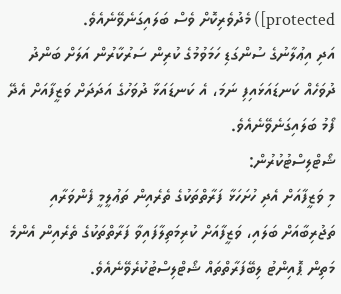protected]) މެދުވެރިކޮށް ވެސް ބަލައިގަނެވޭނެއެވެ.
އަދި އިޢުލާނުގެ ސުންގަޑި ހަމަވުމުގެ ކުރިން ސަރުކާރުން އަލަށް ބަންދު ދުވަހެއް ކަނޑައަޅައިފި ނަމަ، އެ ކަނޑައަޅާ ދުވަހުގެ އަދަދަށް ވަޒީފާއަށް އެދޭ ފޯމު ބަލައިގަނެވޭނެއެވެ.
ޝޯޓްލިސްޓުކުރުން:
މި ވަޒީފާއަށް އެދި ހުށަހަޅާ ފަރާތްތަކުގެ ތެރެއިން ތަޢުލީމީ ފެންވަރާއި ތަޖުރިބާއަށް ބަލައި، ވަޒީފާއަށް ކުރިމަތިލާފައިވާ ފަރާތްތަކުގެ ތެރެއިން އެންމެ މަތިން ޕޮއިންޓު ލިބޭފަރާތްތައް ޝޯޓްލިސްޓުކުރެވޭނެއެވެ.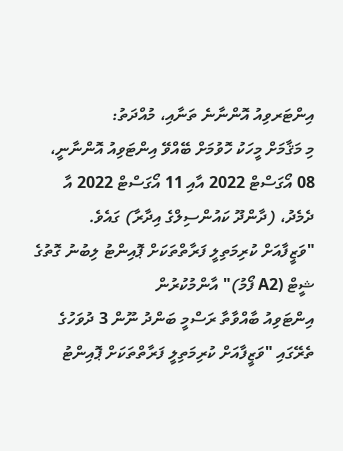އިންޓަރވިއު އޮންނާނެ ތަނާއި، މުއްދަތު:
މި މަޤާމަށް މީހަކު ހޮވުމަށް ބޭއްވޭ އިންޓަވިއު އޮންނާނީ، 08 އޯގަސްޓް 2022 އާއި 11 އޯގަސްޓް 2022 އާ ދެމެދު، (ދާންދޫ ކައުންސިލްގެ އިދާރާ) ގައެވެ.
"ވަޒީފާއަށް ކުރިމަތިލީ ފަރާތްތަކަށް ޕޮއިންޓު ލިބުނު ގޮތުގެ ޝީޓް (A2 ފޯމު)" އާންމުކުރުން
އިންޓަވިއު ބާއްވާތާ ރަސްމީ ބަންދު ނޫން 3 ދުވަހުގެ ތެރޭގައި "ވަޒީފާއަށް ކުރިމަތިލީ ފަރާތްތަކަށް ޕޮއިންޓު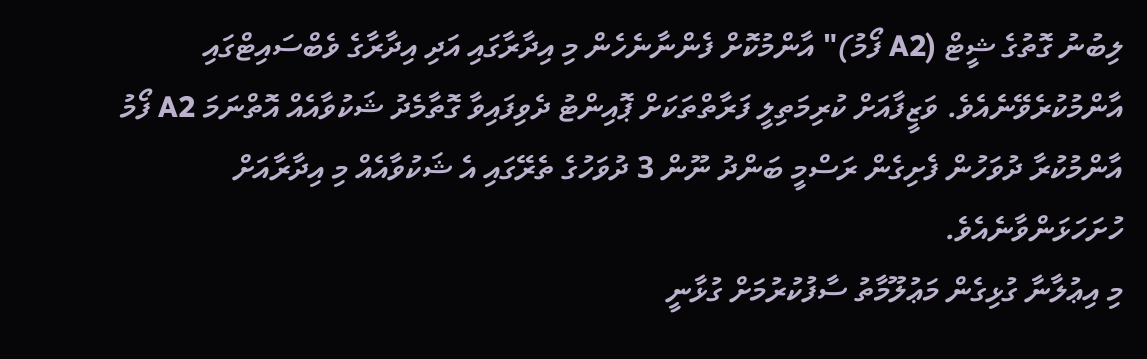ލިބުނު ގޮތުގެ ޝީޓް (A2 ފޯމު)" އާންމުކޮށް ފެންނާނެހެން މި އިދާރާގައި އަދި އިދާރާގެ ވެބްސައިޓްގައި އާންމުކުރެވޭނެއެވެ. ވަޒީފާއަށް ކުރިމަތިލީ ފަރާތްތަކަށް ޕޮއިންޓު ދެވިފައިވާ ގޮތާމެދު ޝަކުވާއެއް އޮތްނަމަ A2 ފޯމު އާންމުކުރާ ދުވަހުން ފެށިގެން ރަސްމީ ބަންދު ނޫން 3 ދުވަހުގެ ތެރޭގައި އެ ޝަކުވާއެއް މި އިދާރާއަށް ހުށަހަޅަންވާނެއެވެ.
މި އިޢުލާނާ ގުޅިގެން މަޢުލޫމާތު ސާފުކުރުމަށް ގުޅާނީ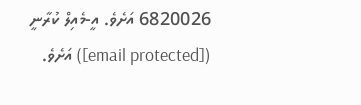6820026 އަށެވެ. އީ-މެއިލް ކުރާނީ ([email protected]) އަށެވެ.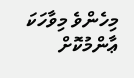މިހެންވެ މިވާހަކަ ޢާންމުކޮށް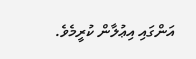އަންގައި އިޢުލާން ކުރީމެވެ.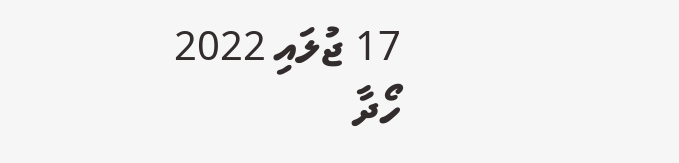17 ޖުލައި 2022
ހޯދާ